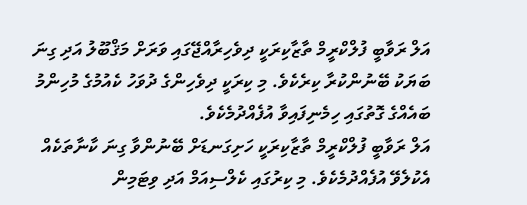އަލް ރަވާބީ ފުލްކްރީމް ތާޒާކިރަކީ ދިވެހިރާއްޖޭގައި ވަރަށް މަޤްބޫލު އަދި ގިނަ ބަޔަކު ބޭނުންކުރާ ކިރެކެވެ. މި ކިރަކީ ދިވެހިންގެ ދުވަހު ކެއުމުގެ މުހިންމު ބައެއްގެ ގޮތުގައި ހިމެނިފައިވާ އުފެއްދުމެކެވެ.
އަލް ރަވާބީ ފުލްކްރީމް ތާޒާކިރަކީ ހަށިގަނޑަށް ބޭނުންވާ ގިނަ ކާނާތަކެއް އެކުލެވޭ އުފެއްދުމެކެވެ. މި ކިރުގައި ކެލްސިއަމް އަދި ވިޓަމިން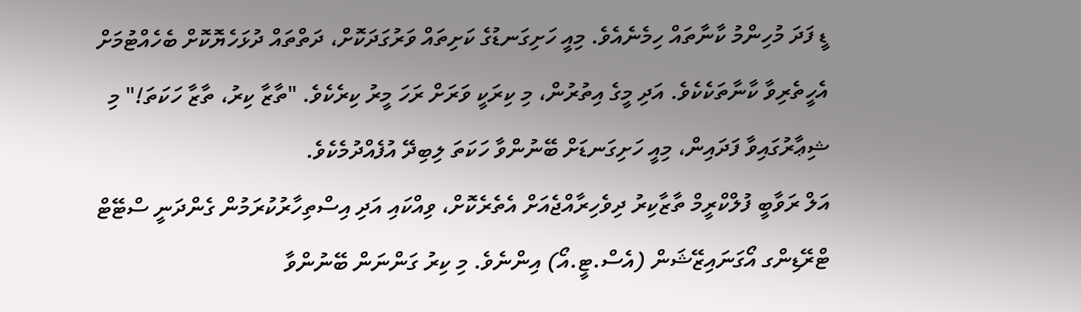ޑީ ފަދަ މުހިންމު ކާނާތައް ހިމެނެއެވެ. މިއީ ހަށިގަނޑުގެ ކަށިތައް ވަރުގަދަކޮށް، ދަތްތައް ދުޅަހެޔޮކޮށް ބެހެއްޓުމަށް އެހީތެރިވާ ކާނާތަކެކެވެ. އަދި މީގެ އިތުރުން، މި ކިރަކީ ވަރަށް ރަހަ މީރު ކިރެކެވެ. "ތާޒާ ކިރު، ތާޒާ ހަކަތަ!" މި ޝިޢާރުގައިވާ ފަދައިން، މިއީ ހަށިގަނޑަށް ބޭނުންވާ ހަކަތަ ލިބިދޭ އުފެއްދުމެކެވެ.
އަލް ރަވާބީ ފުލްކްރީމް ތާޒާކިރު ދިވެހިރާއްޖެއަށް އެތެރެކޮށް، ވިއްކައި އަދި އިސްތިހާރުކުރަމުން ގެންދަނީ ސްޓޭޓް ޓްރޭޑިންގ އޯގަނައިޒޭޝަން (އެސް.ޓީ.އޯ) އިންނެވެ. މި ކިރު ގަންނަން ބޭނުންވާ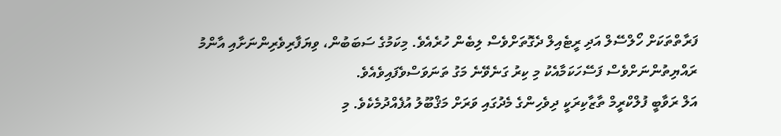ފަރާތްތަކަށް ހޯލްސޭލް އަދި ރީޓެއިލް ދެގޮތަށްވެސް ލިބެން ހުރެއެވެ. މިކަމުގެ ސަބަބުން، ވިޔަފާރިވެރިންނަށާއި އާންމު ރައްޔިތުންނަށްވެސް ފަސޭހަކަމާއެކު މި ކިރު ގަނެވޭނެ މަގު ތަނަވަސްވެފައިވެއެވެ.
އަލް ރަވާބީ ފުލްކްރީމް ތާޒާކިރަކީ ދިވެހިންގެ މެދުގައި ވަރަށް މަޤްބޫލު އުފެއްދުމެކެވެ. މި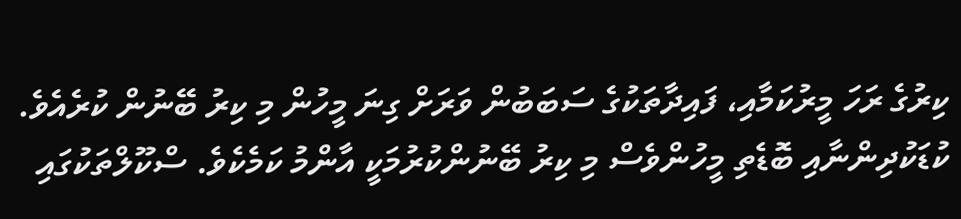ކިރުގެ ރަހަ މީރުކަމާއި، ފައިދާތަކުގެ ސަބަބުން ވަރަށް ގިނަ މީހުން މި ކިރު ބޭނުން ކުރެއެވެ. ކުޑަކުދިންނާއި ބޮޑެތި މީހުންވެސް މި ކިރު ބޭނުންކުރުމަކީ އާންމު ކަމެކެވެ. ސްކޫލްތަކުގައި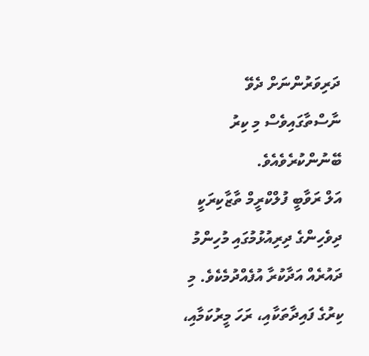ދަރިވަރުންނަށް ދެވޭ ނާސްތާގައިވެސް މި ކިރު ބޭނުންކުރެވެއެވެ.
އަލް ރަވާބީ ފުލްކްރީމް ތާޒާކިރަކީ ދިވެހިންގެ ދިރިއުޅުމުގައި މުހިންމު ދައުރެއް އަދާކުރާ އުފެއްދުމެކެވެ. މި ކިރުގެ ފައިދާތަކާއި، ރަހަ މީރުކަމާއި،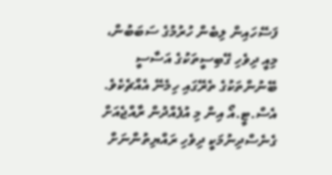ފަސޭހައިން ލިބެން ހުރުމުގެ ސަބަބުން، މިއީ ދިވެހި ގޭބިސީތަކުގެ އަސާސީ ބޭނުންތަކުގެ ތެރޭގައި ހިމެނޭ އެއްޗެކެވެ. އެސް.ޓީ.އޯ އިން މި އުފެއްދުން ރާއްޖެއަށް ގެނެސްދިނުމަކީ ދިވެހި ރައްޔިތުންނަށް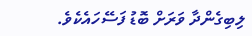ލިބިގެންދާ ވަރަށް ބޮޑު ފަސޭހައެކެވެ.